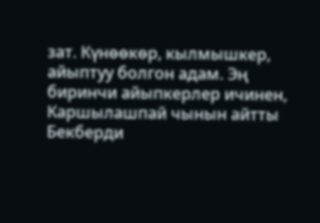зат. Күнөөкөр, кылмышкер, айыптуу болгон адам. Эң биринчи айыпкерлер ичинен, Каршылашпай чынын айтты Бекберди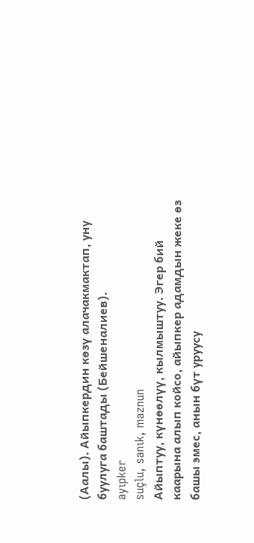(Аалы). Айыпкердин көзү алачакмактап, уну буулуга баштады (Бейшеналиев).
ayıpker
suçlu, sanık, maznun
Айыптуу, күнөөлүү, кылмыштуу. Эгер бий каарына алып койсо, айыпкер адамдын жеке өз башы эмес, анын бүт уруусу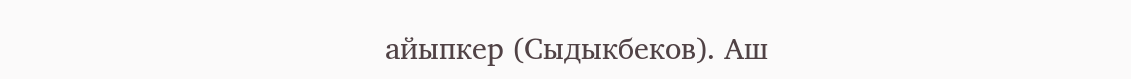айыпкер (Сыдыкбеков). Аш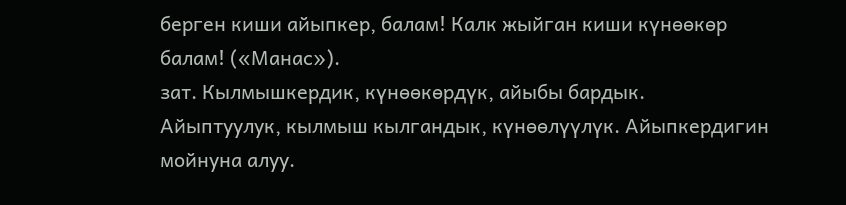берген киши айыпкер, балам! Калк жыйган киши күнөөкөр балам! («Манас»).
зат. Кылмышкердик, күнөөкөрдүк, айыбы бардык.
Айыптуулук, кылмыш кылгандык, күнөөлүүлүк. Айыпкердигин мойнуна алуу.